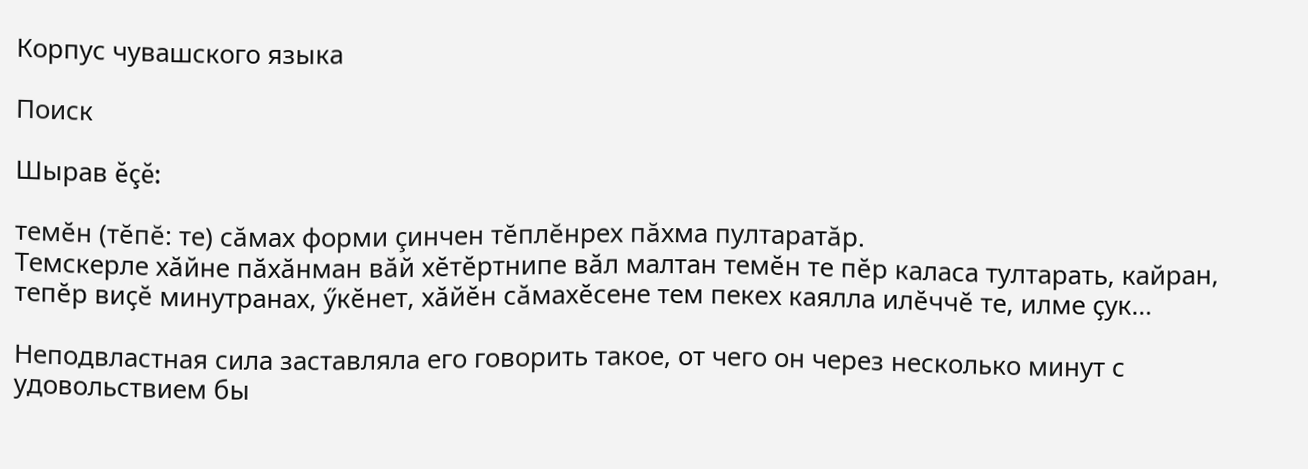Корпус чувашского языка

Поиск

Шырав ĕçĕ:

темӗн (тĕпĕ: те) сăмах форми çинчен тĕплĕнрех пăхма пултаратăр.
Темскерле хӑйне пӑхӑнман вӑй хӗтӗртнипе вӑл малтан темӗн те пӗр каласа тултарать, кайран, тепӗр виҫӗ минутранах, ӳкӗнет, хӑйӗн сӑмахӗсене тем пекех каялла илӗччӗ те, илме ҫук…

Неподвластная сила заставляла его говорить такое, от чего он через несколько минут с удовольствием бы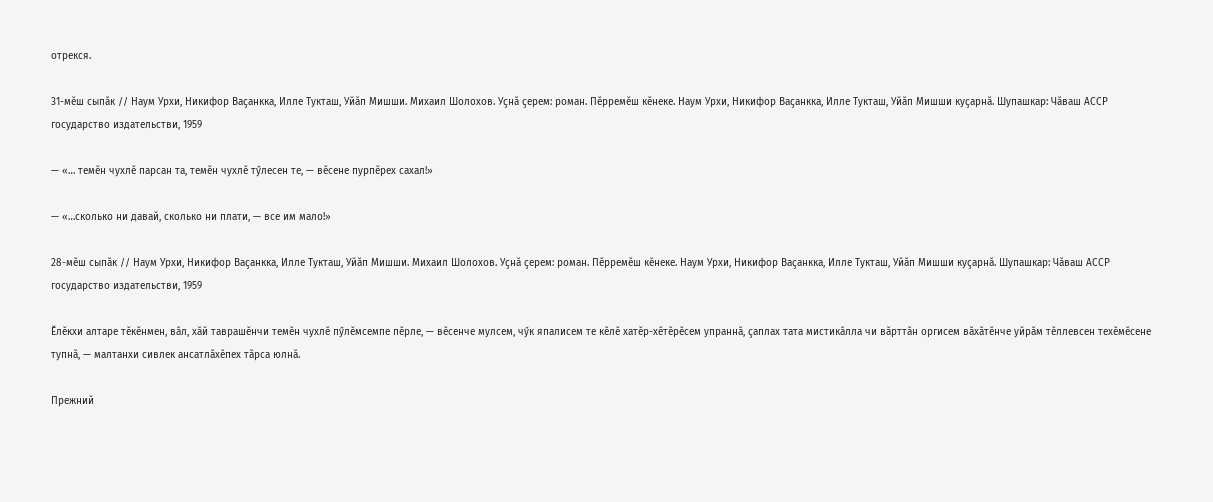отрекся.

31-мӗш сыпӑк // Наум Урхи, Никифор Ваҫанкка, Илле Тукташ, Уйӑп Мишши. Михаил Шолохов. Уҫнӑ ҫерем: роман. Пӗрремӗш кӗнеке. Наум Урхи, Никифор Ваҫанкка, Илле Тукташ, Уйӑп Мишши куҫарнӑ. Шупашкар: Чӑваш АССР государство издательстви, 1959

— «… темӗн чухлӗ парсан та, темӗн чухлӗ тӳлесен те, — вӗсене пурпӗрех сахал!»

— «…сколько ни давай, сколько ни плати, — все им мало!»

28-мӗш сыпӑк // Наум Урхи, Никифор Ваҫанкка, Илле Тукташ, Уйӑп Мишши. Михаил Шолохов. Уҫнӑ ҫерем: роман. Пӗрремӗш кӗнеке. Наум Урхи, Никифор Ваҫанкка, Илле Тукташ, Уйӑп Мишши куҫарнӑ. Шупашкар: Чӑваш АССР государство издательстви, 1959

Ӗлӗкхи алтаре тӗкӗнмен, вӑл, хӑй таврашӗнчи темӗн чухлӗ пӳлӗмсемпе пӗрле, — вӗсенче мулсем, чӳк япалисем те кӗлӗ хатӗр-хӗтӗрӗсем упраннӑ, ҫаплах тата мистикӑлла чи вӑрттӑн оргисем вӑхӑтӗнче уйрӑм тӗллевсен техӗмӗсене тупнӑ, — малтанхи сивлек ансатлӑхӗпех тӑрса юлнӑ.

Прежний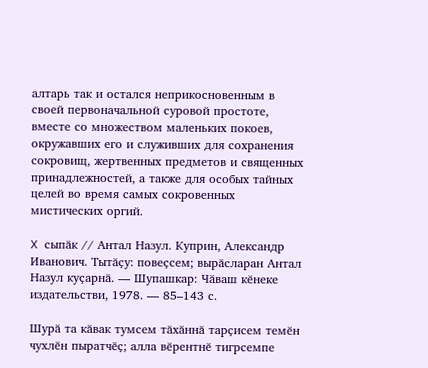алтарь так и остался неприкосновенным в своей первоначальной суровой простоте, вместе со множеством маленьких покоев, окружавших его и служивших для сохранения сокровищ, жертвенных предметов и священных принадлежностей, а также для особых тайных целей во время самых сокровенных мистических оргий.

X сыпӑк // Антал Назул. Куприн, Александр Иванович. Тытӑҫу: повеҫсем; вырӑсларан Антал Назул куҫарнӑ. — Шупашкар: Чӑваш кӗнеке издательстви, 1978. — 85–143 с.

Шурӑ та кӑвак тумсем тӑхӑннӑ тарҫисем темӗн чухлӗн пыратчӗҫ; алла вӗрентнӗ тигрсемпе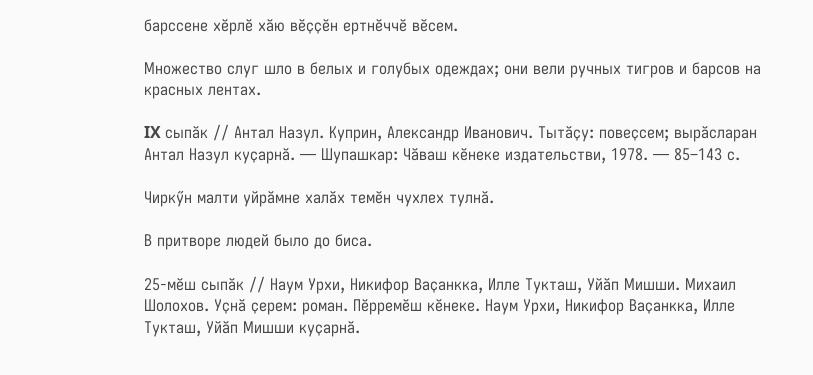барссене хӗрлӗ хӑю вӗҫҫӗн ертнӗччӗ вӗсем.

Множество слуг шло в белых и голубых одеждах; они вели ручных тигров и барсов на красных лентах.

IX сыпӑк // Антал Назул. Куприн, Александр Иванович. Тытӑҫу: повеҫсем; вырӑсларан Антал Назул куҫарнӑ. — Шупашкар: Чӑваш кӗнеке издательстви, 1978. — 85–143 с.

Чиркӳн малти уйрӑмне халӑх темӗн чухлех тулнӑ.

В притворе людей было до биса.

25-мӗш сыпӑк // Наум Урхи, Никифор Ваҫанкка, Илле Тукташ, Уйӑп Мишши. Михаил Шолохов. Уҫнӑ ҫерем: роман. Пӗрремӗш кӗнеке. Наум Урхи, Никифор Ваҫанкка, Илле Тукташ, Уйӑп Мишши куҫарнӑ.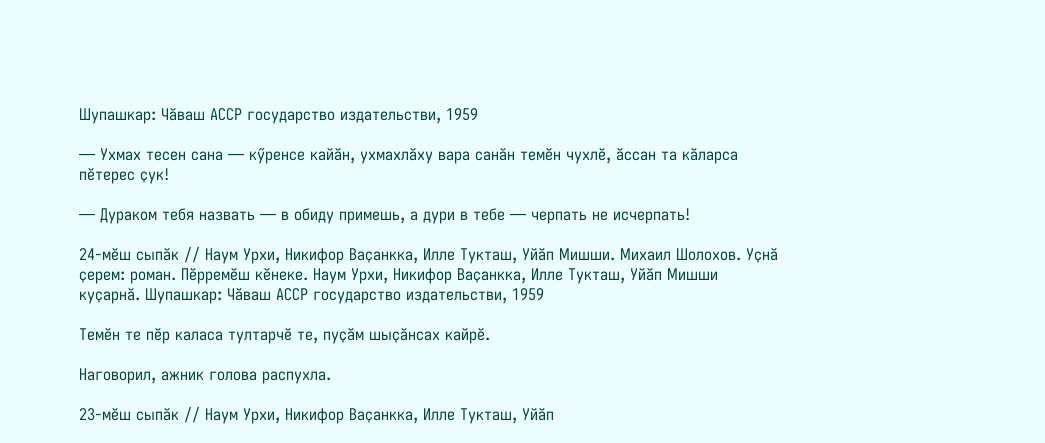Шупашкар: Чӑваш АССР государство издательстви, 1959

— Ухмах тесен сана — кӳренсе кайӑн, ухмахлӑху вара санӑн темӗн чухлӗ, ӑссан та кӑларса пӗтерес ҫук!

— Дураком тебя назвать — в обиду примешь, а дури в тебе — черпать не исчерпать!

24-мӗш сыпӑк // Наум Урхи, Никифор Ваҫанкка, Илле Тукташ, Уйӑп Мишши. Михаил Шолохов. Уҫнӑ ҫерем: роман. Пӗрремӗш кӗнеке. Наум Урхи, Никифор Ваҫанкка, Илле Тукташ, Уйӑп Мишши куҫарнӑ. Шупашкар: Чӑваш АССР государство издательстви, 1959

Темӗн те пӗр каласа тултарчӗ те, пуҫӑм шыҫӑнсах кайрӗ.

Наговорил, ажник голова распухла.

23-мӗш сыпӑк // Наум Урхи, Никифор Ваҫанкка, Илле Тукташ, Уйӑп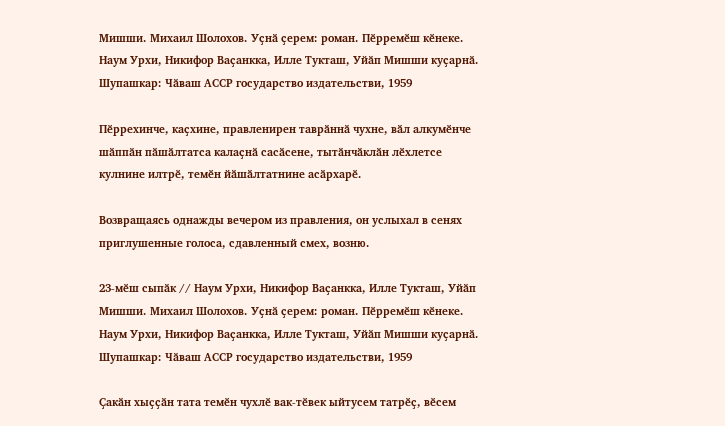Мишши. Михаил Шолохов. Уҫнӑ ҫерем: роман. Пӗрремӗш кӗнеке. Наум Урхи, Никифор Ваҫанкка, Илле Тукташ, Уйӑп Мишши куҫарнӑ. Шупашкар: Чӑваш АССР государство издательстви, 1959

Пӗррехинче, каҫхине, правленирен таврӑннӑ чухне, вӑл алкумӗнче шӑппӑн пӑшӑлтатса калаҫнӑ сасӑсене, тытӑнчӑклӑн лӗхлетсе кулнине илтрӗ, темӗн йӑшӑлтатнине асӑрхарӗ.

Возвращаясь однажды вечером из правления, он услыхал в сенях приглушенные голоса, сдавленный смех, возню.

23-мӗш сыпӑк // Наум Урхи, Никифор Ваҫанкка, Илле Тукташ, Уйӑп Мишши. Михаил Шолохов. Уҫнӑ ҫерем: роман. Пӗрремӗш кӗнеке. Наум Урхи, Никифор Ваҫанкка, Илле Тукташ, Уйӑп Мишши куҫарнӑ. Шупашкар: Чӑваш АССР государство издательстви, 1959

Ҫакӑн хыҫҫӑн тата темӗн чухлӗ вак-тӗвек ыйтусем татрӗҫ, вӗсем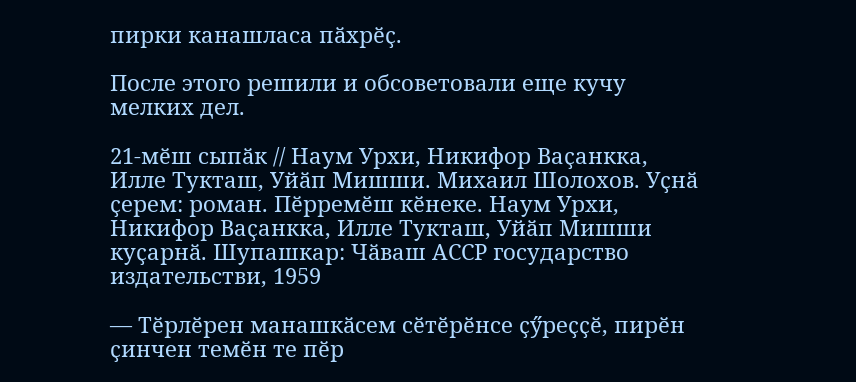пирки канашласа пӑхрӗҫ.

После этого решили и обсоветовали еще кучу мелких дел.

21-мӗш сыпӑк // Наум Урхи, Никифор Ваҫанкка, Илле Тукташ, Уйӑп Мишши. Михаил Шолохов. Уҫнӑ ҫерем: роман. Пӗрремӗш кӗнеке. Наум Урхи, Никифор Ваҫанкка, Илле Тукташ, Уйӑп Мишши куҫарнӑ. Шупашкар: Чӑваш АССР государство издательстви, 1959

— Тӗрлӗрен манашкӑсем сӗтӗрӗнсе ҫӳреҫҫӗ, пирӗн ҫинчен темӗн те пӗр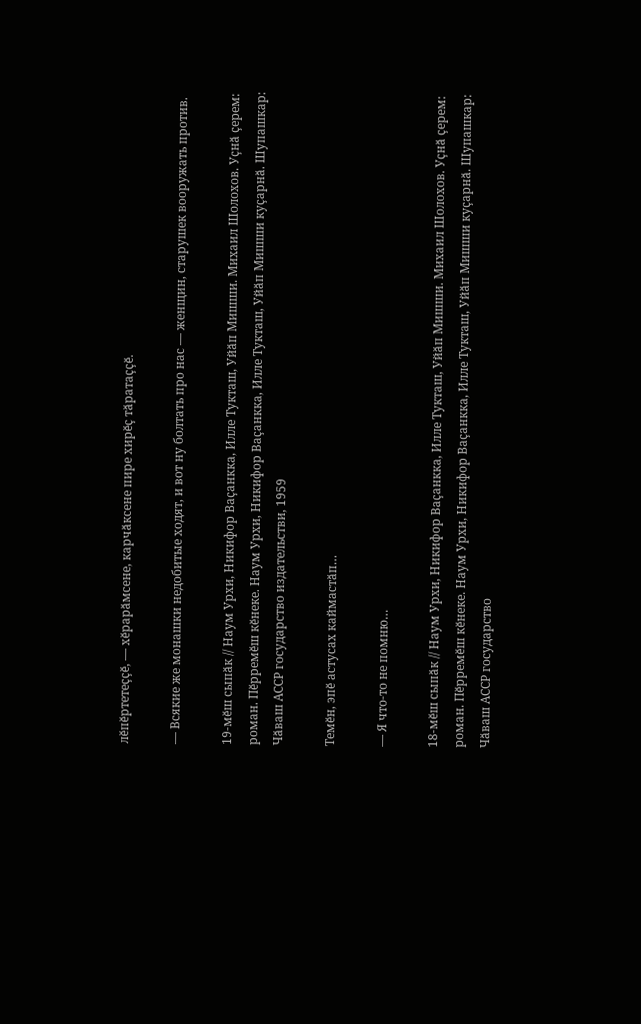лӗпӗртетеҫҫӗ, — хӗрарӑмсене, карчӑксене пире хирӗҫ тӑратаҫҫӗ.

— Всякие же монашки недобитые ходят, и вот ну болтать про нас — женщин, старушек вооружать против.

19-мӗш сыпӑк // Наум Урхи, Никифор Ваҫанкка, Илле Тукташ, Уйӑп Мишши. Михаил Шолохов. Уҫнӑ ҫерем: роман. Пӗрремӗш кӗнеке. Наум Урхи, Никифор Ваҫанкка, Илле Тукташ, Уйӑп Мишши куҫарнӑ. Шупашкар: Чӑваш АССР государство издательстви, 1959

Темӗн, эпӗ астусах каймастӑп…

— Я что-то не помню…

18-мӗш сыпӑк // Наум Урхи, Никифор Ваҫанкка, Илле Тукташ, Уйӑп Мишши. Михаил Шолохов. Уҫнӑ ҫерем: роман. Пӗрремӗш кӗнеке. Наум Урхи, Никифор Ваҫанкка, Илле Тукташ, Уйӑп Мишши куҫарнӑ. Шупашкар: Чӑваш АССР государство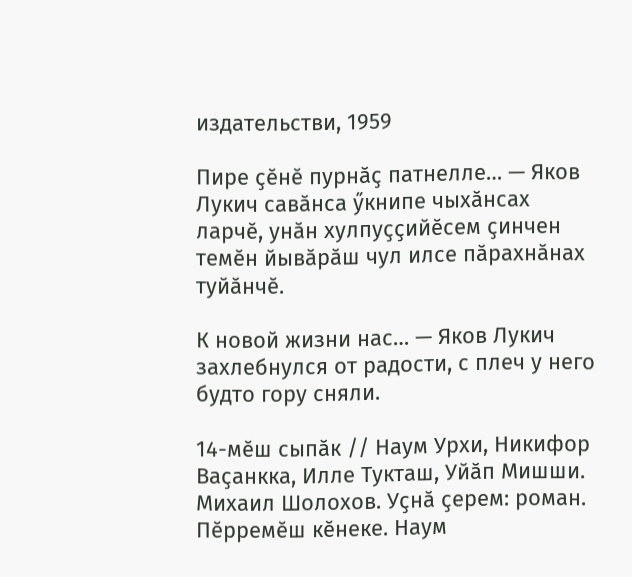издательстви, 1959

Пире ҫӗнӗ пурнӑҫ патнелле… — Яков Лукич савӑнса ӳкнипе чыхӑнсах ларчӗ, унӑн хулпуҫҫийӗсем ҫинчен темӗн йывӑрӑш чул илсе пӑрахнӑнах туйӑнчӗ.

К новой жизни нас… — Яков Лукич захлебнулся от радости, с плеч у него будто гору сняли.

14-мӗш сыпӑк // Наум Урхи, Никифор Ваҫанкка, Илле Тукташ, Уйӑп Мишши. Михаил Шолохов. Уҫнӑ ҫерем: роман. Пӗрремӗш кӗнеке. Наум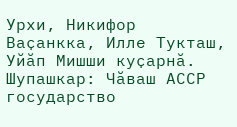Урхи, Никифор Ваҫанкка, Илле Тукташ, Уйӑп Мишши куҫарнӑ. Шупашкар: Чӑваш АССР государство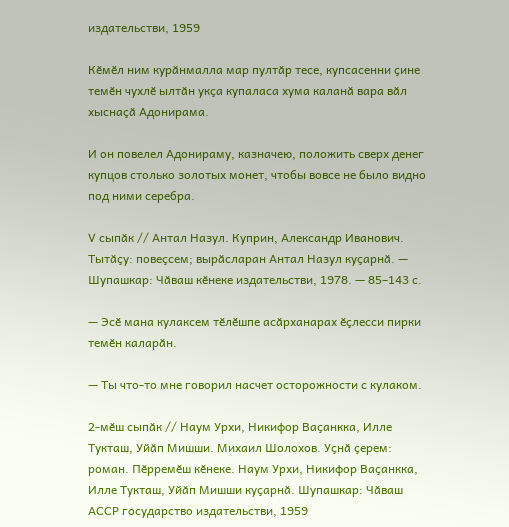издательстви, 1959

Кӗмӗл ним курӑнмалла мар пултӑр тесе, купсасенни ҫине темӗн чухлӗ ылтӑн укҫа купаласа хума каланӑ вара вӑл хыснаҫӑ Адонирама.

И он повелел Адонираму, казначею, положить сверх денег купцов столько золотых монет, чтобы вовсе не было видно под ними серебра.

V сыпӑк // Антал Назул. Куприн, Александр Иванович. Тытӑҫу: повеҫсем; вырӑсларан Антал Назул куҫарнӑ. — Шупашкар: Чӑваш кӗнеке издательстви, 1978. — 85–143 с.

— Эсӗ мана кулаксем тӗлӗшпе асӑрханарах ӗҫлесси пирки темӗн каларӑн.

— Ты что-то мне говорил насчет осторожности с кулаком.

2-мӗш сыпӑк // Наум Урхи, Никифор Ваҫанкка, Илле Тукташ, Уйӑп Мишши. Михаил Шолохов. Уҫнӑ ҫерем: роман. Пӗрремӗш кӗнеке. Наум Урхи, Никифор Ваҫанкка, Илле Тукташ, Уйӑп Мишши куҫарнӑ. Шупашкар: Чӑваш АССР государство издательстви, 1959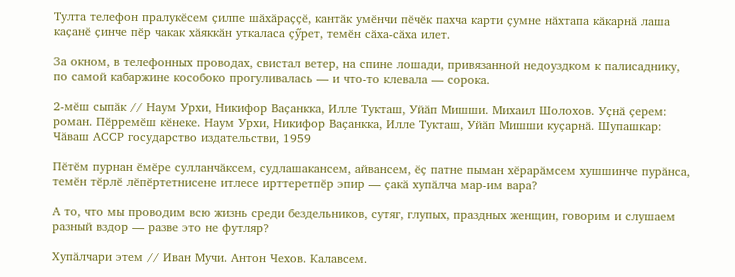Тулта телефон пралукӗсем ҫилпе шӑхӑраҫҫӗ, кантӑк умӗнчи пӗчӗк пахча карти ҫумне нӑхтапа кӑкарнӑ лаша каҫанӗ ҫинче пӗр чакак хӑяккӑн уткаласа ҫӳрет, темӗн сӑха-сӑха илет.

За окном, в телефонных проводах, свистал ветер, на спине лошади, привязанной недоуздком к палисаднику, по самой кабаржине кособоко прогуливалась — и что-то клевала — сорока.

2-мӗш сыпӑк // Наум Урхи, Никифор Ваҫанкка, Илле Тукташ, Уйӑп Мишши. Михаил Шолохов. Уҫнӑ ҫерем: роман. Пӗрремӗш кӗнеке. Наум Урхи, Никифор Ваҫанкка, Илле Тукташ, Уйӑп Мишши куҫарнӑ. Шупашкар: Чӑваш АССР государство издательстви, 1959

Пӗтӗм пурнан ӗмӗре сулланчӑксем, судлашакансем, айвансем, ӗҫ патне пыман хӗрарӑмсем хушшинче пурӑнса, темӗн тӗрлӗ лӗпӗртетнисене итлесе ирттеретпӗр эпир — ҫакӑ хупӑлча мар-им вара?

А то, что мы проводим всю жизнь среди бездельников, сутяг, глупых, праздных женщин, говорим и слушаем разный вздор — разве это не футляр?

Хупӑлчари этем // Иван Мучи. Антон Чехов. Калавсем.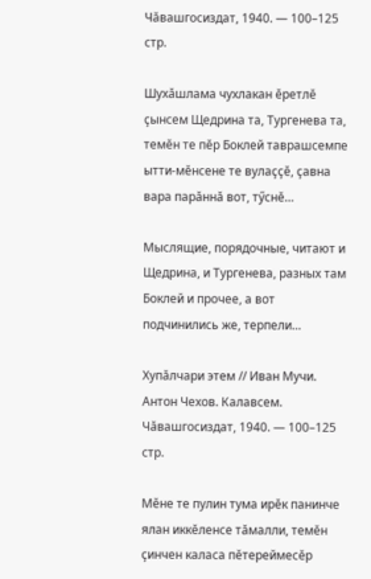Чӑвашгосиздат, 1940. — 100–125 стр.

Шухӑшлама чухлакан ӗретлӗ ҫынсем Щедрина та, Тургенева та, темӗн те пӗр Боклей таврашсемпе ытти-мӗнсене те вулаҫҫӗ, ҫавна вара парӑннӑ вот, тӳснӗ…

Мыслящие, порядочные, читают и Щедрина, и Тургенева, разных там Боклей и прочее, а вот подчинились же, терпели…

Хупӑлчари этем // Иван Мучи. Антон Чехов. Калавсем. Чӑвашгосиздат, 1940. — 100–125 стр.

Мӗне те пулин тума ирӗк панинче ялан иккӗленсе тӑмалли, темӗн ҫинчен каласа пӗтереймесӗр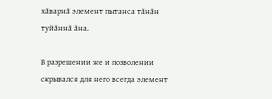хӑварнӑ элемент пытанса тӑнӑн туйӑннӑ ӑна.

В разрешении же и позволении скрывался для него всегда элемент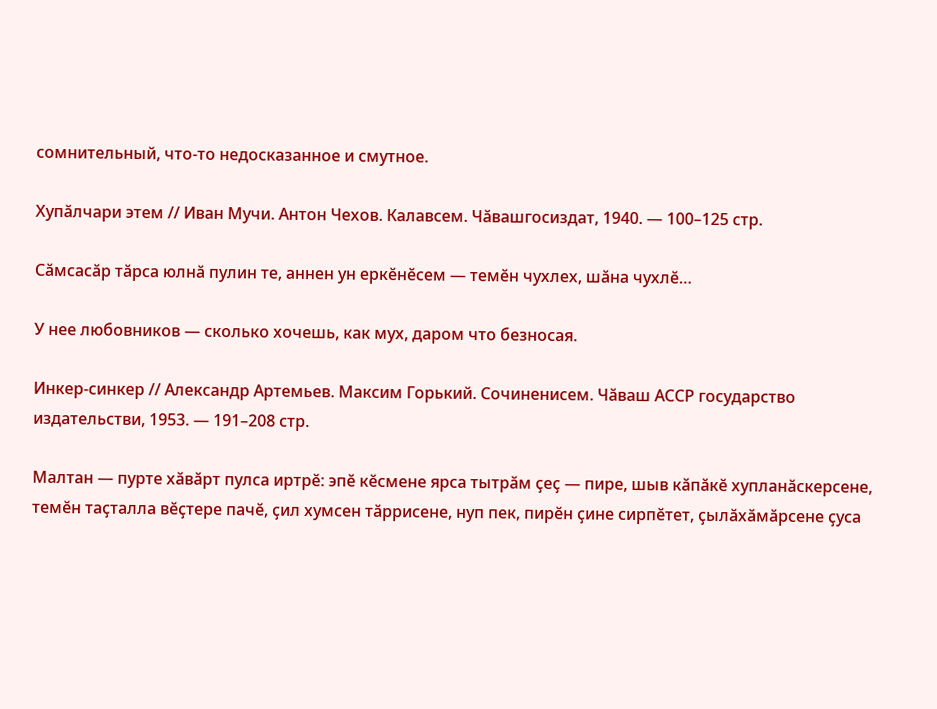сомнительный, что-то недосказанное и смутное.

Хупӑлчари этем // Иван Мучи. Антон Чехов. Калавсем. Чӑвашгосиздат, 1940. — 100–125 стр.

Сӑмсасӑр тӑрса юлнӑ пулин те, аннен ун еркӗнӗсем — темӗн чухлех, шӑна чухлӗ…

У нее любовников — сколько хочешь, как мух, даром что безносая.

Инкер-синкер // Александр Артемьев. Максим Горький. Сочиненисем. Чӑваш АССР государство издательстви, 1953. — 191–208 стр.

Малтан — пурте хӑвӑрт пулса иртрӗ: эпӗ кӗсмене ярса тытрӑм ҫеҫ — пире, шыв кӑпӑкӗ хупланӑскерсене, темӗн таҫталла вӗҫтере пачӗ, ҫил хумсен тӑррисене, нуп пек, пирӗн ҫине сирпӗтет, ҫылӑхӑмӑрсене ҫуса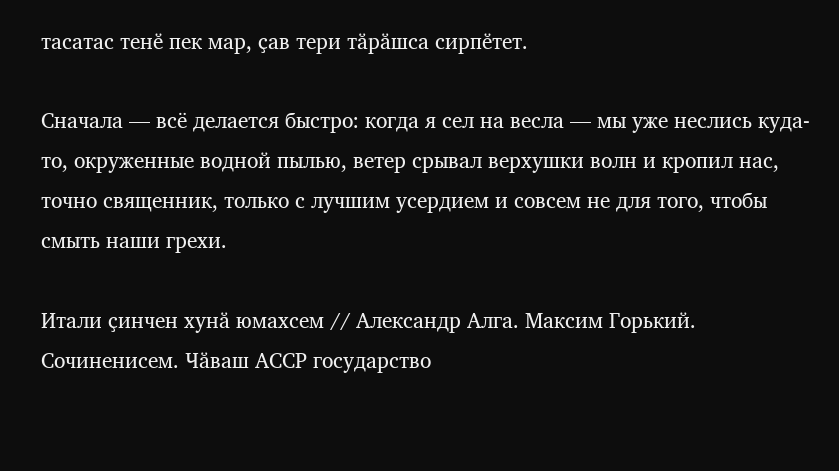тасатас тенӗ пек мар, ҫав тери тӑрӑшса сирпӗтет.

Сначала — всё делается быстро: когда я сел на весла — мы уже неслись куда-то, окруженные водной пылью, ветер срывал верхушки волн и кропил нас, точно священник, только с лучшим усердием и совсем не для того, чтобы смыть наши грехи.

Итали ҫинчен хунӑ юмахсем // Александр Алга. Максим Горький. Сочиненисем. Чӑваш АССР государство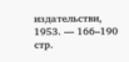издательстви, 1953. — 166–190 стр.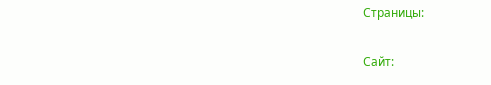Страницы:

Сайт: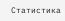Статистика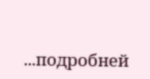...подробней